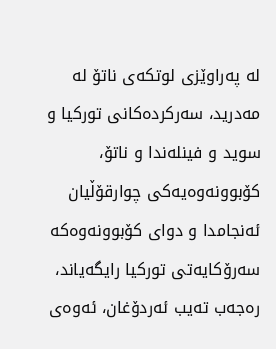لە پەراوێزی لوتکەی ناتۆ لە مەدرید، سەرکردەکانی تورکیا و سوید و فینلەندا و ناتۆ، کۆبوونەوەیەکی چوارقۆڵیان ئەنجامدا و دوای کۆبوونەوەکە سەرۆکایەتی تورکیا رایگەیاند، رەجەب تەیب ئەردۆغان، ئەوەی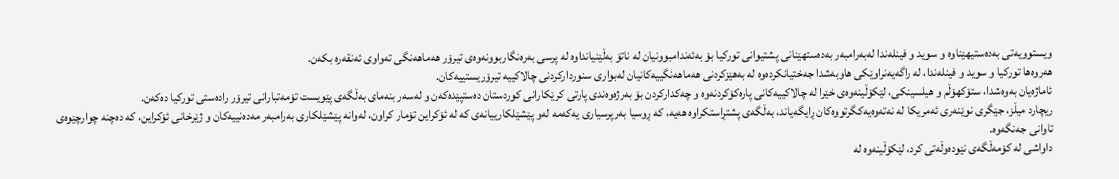ویستوویەتی بەدەستیھێناوە و سوید و فینلەندا لەبەرامبەر بەدەستھێنانی پشتیوانی تورکیا بۆ بەئەندامبوونیان لە ناتۆ بەڵێنیانداوە لە پرسی بەرەنگاربوونەوەی تیرۆر ھەماھەنگی تەواوی ئەنقەرە بکەن.
ھەروەھا تورکیا و سوید و فینلەندا، لە راگەیەنراوێکی ھاوبەشدا جەختیانکردەوە لە بەھێزکردنی ھەماھەنگییەکانیان لەبواری سنوردارکردنی چالاکییە تیرۆریستییەکان.
ئاماژەیان بەوەشدا، ستۆکھۆڵم و ھیلسینکی، لێکۆڵینەوەی خێرا لە چالاکییەکانی پارەکۆکردنەوە و چەکدارکردن بۆ بەرژەوەندی پارتی کرێکارانی کوردستان دەستپێدەکەن و لەسەر بنەمای بەڵگەی پێویست تۆمەتبارانی تیرۆر رادەستی تورکیا دەکەن.
ریچارد میڵز، جێگری نوێنەری ئەمریکا لە نەتەوەیەکگرتووەکان ڕایگەیاند، بەڵگەی پشتڕاستکراوە ھەیە، کە ڕوسیا بەرپرسیاری یەکەمە لەو پێشێلکارییانەی کە لە ئۆکراین تۆمار کراون، لەوانە پێشێلکاری بەرامبەر مەدەنییەکان و ژێرخانی ئۆکراین، کە دەچنە چوارچێوەی تاوانی جەنگەوە.
داواشی لە کۆمەڵگەی نێودەوڵەتی کرد، لێکۆڵینەوە لە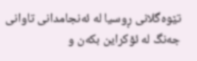تێوەگلانی ڕوسیا لە ئەنجامدانی تاوانی جەنگ لە ئۆکراین بکەن و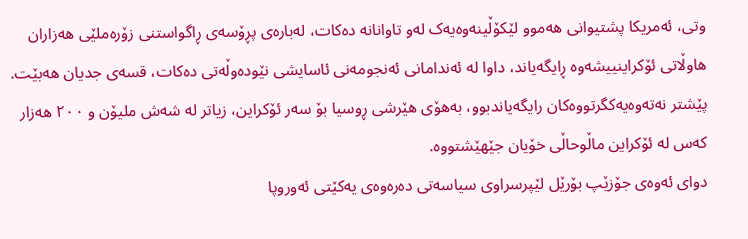وتی، ئەمریکا پشتیوانی ھەموو لێکۆڵینەوەیەک لەو تاوانانە دەکات، لەبارەی پڕۆسەی ڕاگواستنی زۆرەملێی ھەزاران ھاوڵاتی ئۆکراینییشەوە ڕایگەیاند، داوا لە ئەندامانی ئەنجومەنی ئاسایشی نێودەوڵەتی دەکات، قسەی جدیان ھەبێت.
پێشتر نەتەوەیەکگرتووەکان رایگەیاندبوو، بەھۆی ھێرشی ڕوسیا بۆ سەر ئۆکراین، زیاتر لە شەش ملیۆن و ٢٠٠ ھەزار کەس لە ئۆکراین ماڵوحاڵی خۆیان جێھێشتووە.
دوای ئەوەی جۆزێپ بۆرێل لێپرسراوی سیاسەتی دەرەوەی یەکێتی ئەوروپا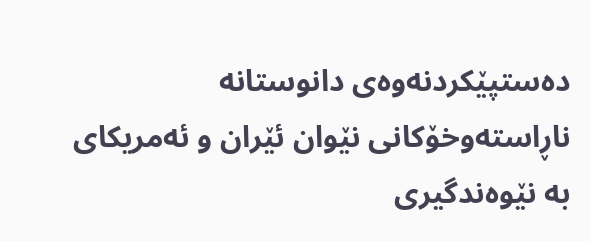دەستپێکردنەوەی دانوستانە ناڕاستەوخۆکانی نێوان ئێران و ئەمریکای بە نێوەندگیری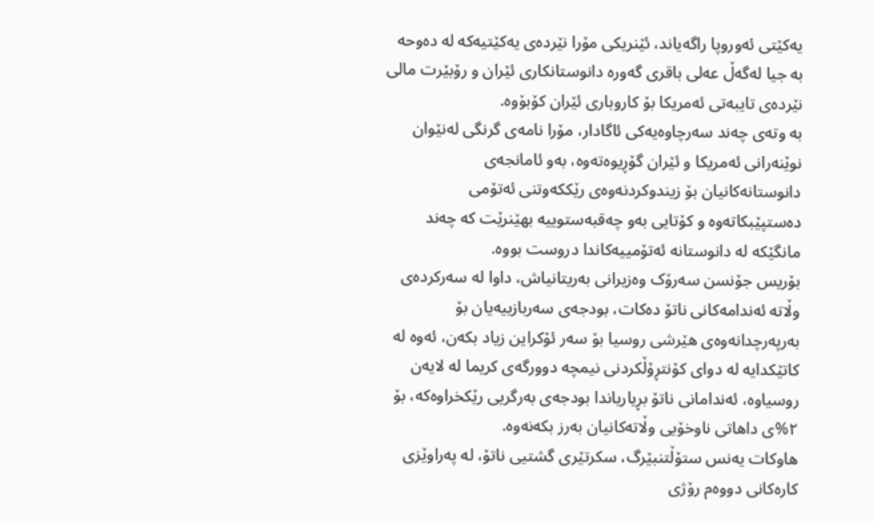یەکێتی ئەوروپا راگەیاند، ئێنریکی مۆرا نێردەی یەکێتیەکە لە دەوحە بە جیا لەگەڵ عەلی باقری گەورە دانوستانکاری ئێران و رۆبێرت مالی نێردەی تایبەتی ئەمریکا بۆ کاروباری ئێران کۆبۆوە.
بە وتەی چەند سەرچاوەیەکی ئاگادار، مۆرا نامەی گرنگی لەنێوان نوێنەرانی ئەمریکا و ئێران گۆڕیوەتەوە، بەو ئامانجەی دانوستانەکانیان بۆ زیندوکردنەوەی رێککەوتنی ئەتۆمی دەستپێبکاتەوە و کۆتایی بەو چەقبەستوییە بھێنرێت کە چەند مانگێکە لە دانوستانە ئەتۆمییەکاندا دروست بووە.
بۆریس جۆنسن سەرۆک وەزیرانی بەریتانیاش، داوا لە سەرکردەی وڵاتە ئەندامەکانی ناتۆ دەکات، بودجەی سەربازییەیان بۆ بەرپەرچدانەوەی ھێرشی روسیا بۆ سەر ئۆکراین زیاد بکەن، ئەوە لە کاتێکدایە لە دوای کۆنتڕۆڵکردنی نیمچە دوورگەی کریما لە لایەن روسیاوە، ئەندامانی ناتۆ بڕیاریاندا بودجەی بەرگریی رێکخراوەکە، بۆ ٢%ی داھاتی ناوخۆیی وڵاتەکانیان بەرز بکەنەوە.
ھاوکات یەنس ستۆڵتنبێرگ، سکرتێری گشتیی ناتۆ، لە پەراوێزی کارەکانی دووەم رۆژی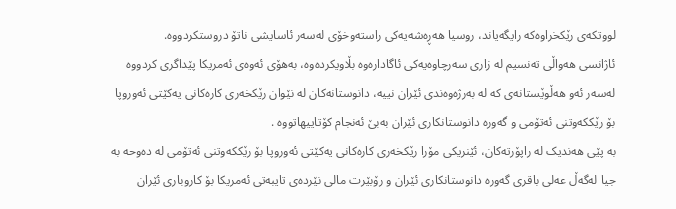لووتکەی رێکخراوەکە رایگەیاند، روسیا ھەڕەشەیەکی راستەوخۆی لەسەر ئاسایشی ناتۆ دروستکردووە.
ئاژانسی ھەواڵی تەنسیم لە زاری سەرچاوەیەکی ئاگادارەوە بڵاویکردەوە، بەھۆی ئەوەی ئەمریکا پێداگری کردووە لەسەر ئەو ھەڵوێستانەی کە لە بەرژەوەندی ئێران نییە، دانوستانەکان لە نێوان رێکخەری کارەکانی یەکێتی ئەوروپا بۆ رێککەوتنی ئەتۆمی و گەورە دانوستانکاری ئێران بەبێ ئەنجام کۆتاییھاتووە .
بە پێی ھەندیک لە راپۆرتەکان، ئێنریکی مۆرا رێکخەری کارەکانی یەکێتی ئەوروپا بۆ رێککەوتنی ئەتۆمی لە دەوحە بە جیا لەگەڵ عەلی باقری گەورە دانوستانکاری ئێران و رۆبێرت مالی نێردەی تایبەتی ئەمریکا بۆ کاروباری ئێران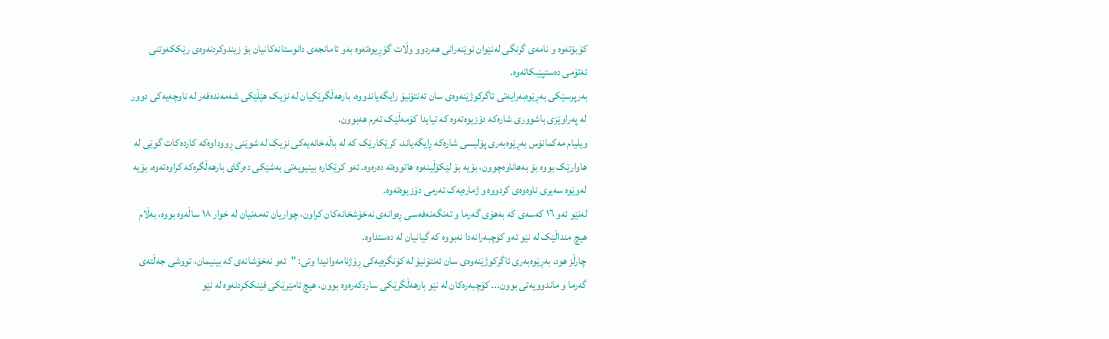کۆبۆتەوە و نامەی گرنگی لەنێوان نوێنەرانی ھەردوو وڵات گۆڕیوەتەوە بەو ئامانجەی دانوستانەکانیان بۆ زیندوکردنەوەی رێککەوتنی ئەتۆمی دەستپێبکاتەوە.
بەرپرسێکی بەڕێوەبەرایەتی ئاگرکوژێنەوەی سان ئەنتۆنیۆ رایگەیاندووە، بارھەڵگرێکیان لە نزیک ھێڵێکی شەمەندەفەر لە ناوچەیەکی دوور لە پەراوێزی باشووری شارەکە دۆزیوەتەوە کە تیایدا کۆمەڵێک تەرم هەبوون.
ویلیام مەکمانۆس بەڕێوەبەری پۆلیسی شارەکە ڕایگەیاند، کرێکارێک کە لە باڵەخانەیەکی نزیک لە شوێنی ڕووداوەکە کاردەکات گوێی لە ھاوارێک بووە بۆ بەهاناوەچوون، بۆیە بۆ لێکۆڵینەوە ھاتووەتە دەرەوە. ئەو کرێکارە بینیویەتی بەشێکی دەرگای بارھەڵگرەکە کراوەتەوە، بۆیە لەوێوە سەیری ناوەوەی کردووە و ژمارەیەک تەرمی دۆزیوەتەوە.
لەنێو ئەو ١٦ کەسەی کە بەھۆی گەرما و تەنگەنەفەسی ڕەوانەی نەخۆشخانەکان کراون، چواریان تەمەنیان لە خوار ١٨ ساڵەوە بووە، بەڵام ھیچ منداڵێک لە نێو ئەو کۆچبەرانەدا نەبووە کە گیانیان لە دەستداوە.
چارڵز ھود، بەڕێوەبەری ئاگرکوژێنەوەی سان ئەنتۆنیۆ لە کۆنگرەیەکی ڕۆژنامەوانیدا وتی: "ئەو نەخۆشانەی کە بینیمان، تووشی جەڵتەی گەرما و ماندوویەتی بوون... کۆچبەرەکان لە نێو بارھەڵگرێکی ساردکەرەوە بوون، ھیچ ئامێرێکی فێنککردنەوە لە نێو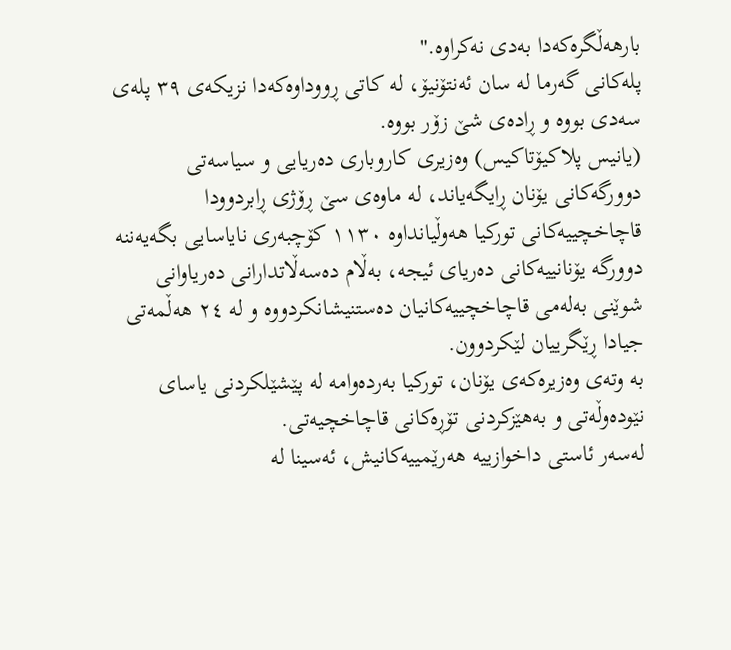بارھەڵگرەکەدا بەدی نەکراوە."
پلەکانی گەرما لە سان ئەنتۆنیۆ، لە کاتی ڕووداوەکەدا نزیکەی ٣٩ پلەی سەدی بووە و ڕادەی شێ زۆر بووە.
(یانیس پلاکیۆتاکیس) وەزیری کاروباری دەریایی و سیاسەتی دوورگەکانی یۆنان ڕایگەیاند، لە ماوەی سێ ڕۆژی ڕابردوودا قاچاخچییەکانی تورکیا ھەوڵیانداوە ١١٣٠ کۆچبەری نایاسایی بگەیەننە دوورگە یۆنانییەکانی دەریای ئیجە، بەڵام دەسەڵاتدارانی دەریاوانی شوێنی بەلەمی قاچاخچییەکانیان دەستنیشانکردووە و لە ٢٤ ھەڵمەتی جیادا ڕێگرییان لێکردوون.
بە وتەی وەزیرەکەی یۆنان، تورکیا بەردەوامە لە پێشێلکردنی یاسای نێودەوڵەتی و بەھێزکردنی تۆڕەکانی قاچاخچیەتی.
لەسەر ئاستی داخوازییە ھەرێمییەکانیش، ئەسینا لە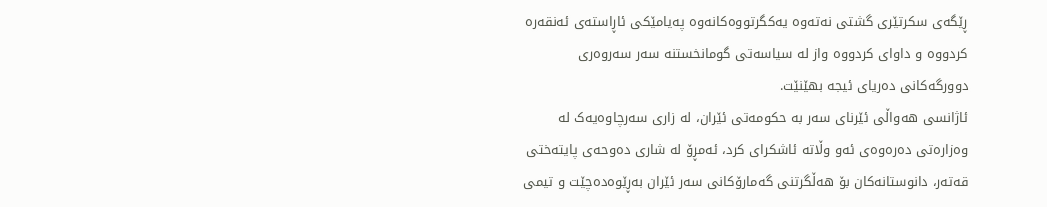ڕێگەی سکرتێری گشتی نەتەوە یەکگرتووەکانەوە پەیامێکی ئاڕاستەی ئەنقەرە کردووە و داوای کردووە واز لە سیاسەتی گومانخستنە سەر سەروەری دوورگەکانی دەریای ئیجە بھێنێت.
ئاژانسی ھەواڵی ئێرنای سەر بە حکومەتی ئێران، لە زاری سەرچاوەیەک لە وەزارەتی دەرەوەی ئەو وڵاتە ئاشکرای کرد، ئەمڕۆ لە شاری دەوحەی پایتەختی قەتەر، دانوستانەکان بۆ ھەڵگرتنی گەمارۆکانی سەر ئێران بەڕێوەدەچێت و تیمی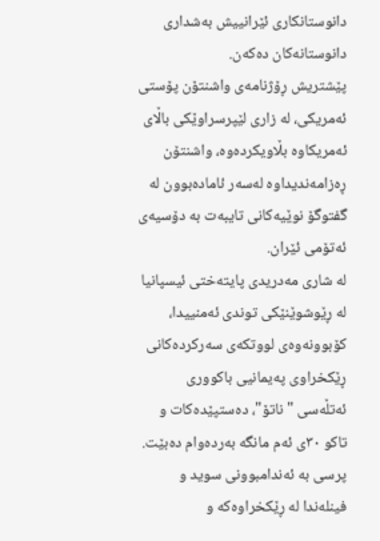دانوستانکاری ئێرانییش بەشداری دانوستانەکان دەکەن.
پێشتریش ڕۆژنامەی واشنتۆن پۆستی ئەمریکی، لە زاری لێپرسراوێکی باڵای ئەمریکاوە بڵاویکردەوە، واشنتۆن ڕەزامەندیداوە لەسەر ئامادەبوون لە گفتوگۆ نوێیەکانی تایبەت بە دۆسیەی ئەتۆمی ئێران.
لە شاری مەدریدی پایتەختی ئیسپانیا لە ڕێوشوێنێکی توندی ئەمنییدا، کۆبوونەوەی لووتکەی سەرکردەکانی ڕێکخراوی پەیمانیی باکووری ئەتڵەسی "ناتۆ"، دەستپێدەکات و تاکو ٣٠ی ئەم مانگە بەردەوام دەبێت.
پرسی بە ئەندامبوونی سوید و فینلەندا لە ڕێکخراوەکە و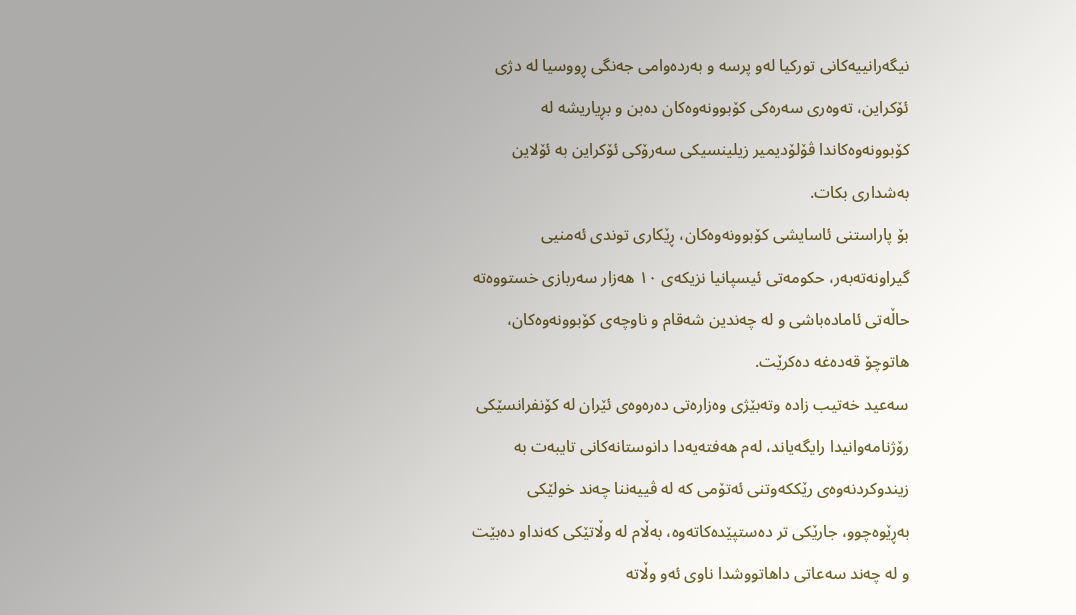نیگەرانییەکانی تورکیا لەو پرسە و بەردەوامی جەنگی ڕووسیا لە دژی ئۆکراین، تەوەری سەرەکی کۆبوونەوەکان دەبن و بڕیاریشە لە کۆبوونەوەکاندا ڤۆلۆدیمیر زیلینسیکی سەرۆکی ئۆکراین بە ئۆلاین بەشداری بکات.
بۆ پاراستنی ئاسایشی کۆبوونەوەکان، ڕێکاری توندی ئەمنیی گیراونەتەبەر، حکومەتی ئیسپانیا نزیکەی ١٠ ھەزار سەربازی خستووەتە حاڵەتی ئامادەباشی و لە چەندین شەقام و ناوچەی کۆبوونەوەکان، ھاتوچۆ قەدەغە دەکرێت.
سەعید خەتیب زادە وتەبێژی وەزارەتی دەرەوەی ئێران لە کۆنفرانسێکی رۆژنامەوانیدا رایگەیاند، لەم ھەفتەیەدا دانوستانەکانی تایبەت بە زیندوکردنەوەی رێککەوتنی ئەتۆمی کە لە ڤییەننا چەند خولێکی بەڕێوەچوو، جارێکی تر دەستپێدەکاتەوە، بەڵام لە وڵاتێکی کەنداو دەبێت و لە چەند سەعاتی داھاتووشدا ناوی ئەو وڵاتە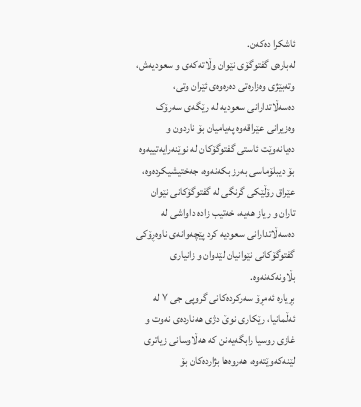ئاشکرا دەکەن.
لەبارەی گفتوگۆی نێوان وڵاتەکەی و سعودیەش، وتەبێژی وەزارەتی دەرەوەی ئێران وتی، دەسەڵاتدارانی سعودیە لە رێگەی سەرۆک وەزیرانی عێراقەوە پەیامیان بۆ ناردون و دەیانەوێت ئاستی گفتوگۆکان لە نوێنەرایەتییەوە بۆ دیبلۆماسی بەرز بکەنەوە، جەختیشیکردەوە، عێراق رۆڵێکی گرنگی لە گفتوگۆکانی نێوان تاران و ریاز ھەیە، خەتیب زادە داواشی لە دەسەڵاتدارانی سعودیە کرد پێچەوانەی ناوەڕۆکی گفتوگۆکانی نێوانیان لێدوان و زانیاری بڵاونەکەنەوە.
بڕیارە ئەمڕۆ سەرکردەکانی گروپی جی ٧ لە ئەڵمانیا، رێکاری نوێ دژی ھەناردەی نەوت و غازی روسیا رابگەیەنن کە ھەڵاوسانی زیاتری لێنەکەوێتەوە، ھەروەھا بژاردەکان بۆ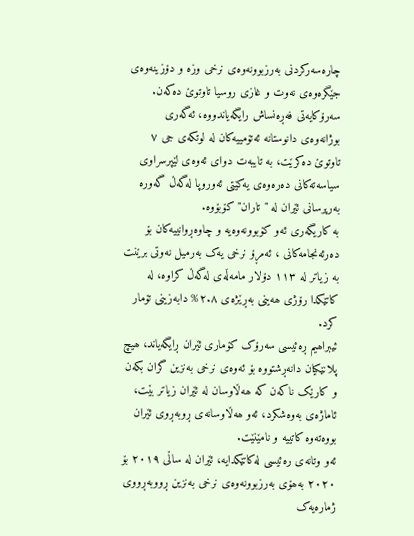چارەسەرکردنی بەرزبوونەوەی نرخی وزە و دۆزینەوەی جێگرەوەی نەوت و غازی روسیا تاوتوێ دەکەن.
سەرۆکایەتی فەڕەنساش رایگەیاندووە، ئەگەری بوژانەوەی دانوستانە ئەتۆمییەکان لە لوتکەی جی ٧ تاوتوێ دەکرێت، بە تایبەت دوای ئەوەی لێپرسراوی سیاسەتەکانی دەرەوەی یەکێتی ئەوروپا لەگەڵ گەورە بەرپرسانی ئێران لە "تاران" کۆبۆوە.
بە کاریگەری ئەو کۆبوونەوەیە و چاوەڕوانییەکان بۆ دەرئەنجامەکانی ، ئەمڕۆ نرخی یەک بەرمیل نەوتی برێنت بە زیاتر لە ١١٣ دۆلار مامەڵەی لەگەڵ کراوە، لە کاتێکدا رۆژی ھەینی بەڕێژەی ٢.٨% دابەزینی تۆمار کرد.
ئیبراھیم ڕەئیسی سەرۆک کۆماری ئێران ڕایگەیاند، ھیچ پلانێکیان دانەڕشتووە بۆ ئەوەی نرخی بەنزین گران بکەن و کارێک ناکەن کە ھەڵاوسان لە ئێران زیاتر بێت، ئاماژەی بەوەشکرد، ئەو ھەڵاوسانەی ڕوبەڕوی ئێران بووەتەوە کاتییە و نامێنێت.
ئەو وتانەی رەئیسی لەکاتێکدایە، ئێران لە ساڵی ٢٠١٩ بۆ ٢٠٢٠ بەھۆی بەرزبوونەوەی نرخی بەنزین ڕووبەڕووی ژمارەیەک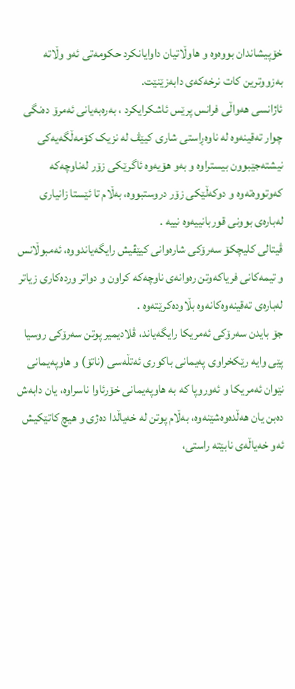خۆپیشاندان بووەوە و ھاوڵاتیان داوایانکرد حکومەتی ئەو وڵاتە بەزووترین کات نرخەکەی دابەزێنێت.
ئاژانسی ھەواڵی فرانس پرێس ئاشکرایکرد ، بەرەبەیانی ئەمرۆ دەنگی چوار تەقینەوە لە ناوەڕاستی شاری کیێڤ لە نزیک کۆمەڵگەیەکی نیشتەجێبوون بیستراوە و بەو ھۆیەوە ئاگرێکی زۆر لەناوچەکە کەوتووەتەوە و دوکەڵێکی زۆر دروستبووە، بەڵام تا ئێستا زانیاری لەبارەی بوونی قوربانییەوە نییە .
ڤیتالی کلیچکۆ سەرۆکی شارەوانی کیێڤیش رایگەیاندووە، ئەمبوڵانس و تیمەکانی فریاکەوتن رەوانەی ناوچەکە کراون و دواتر وردەکاری زیاتر لەبارەی تەقینەوەکانەوە بڵاودەکرێتەوە .
جۆ بایدن سەرۆکی ئەمریکا رایگەیاند، ڤلادیمیر پوتن سەرۆکی روسیا پێی وایە رێکخراوی پەیمانی باکوری ئەتڵەسی (ناتۆ) و ھاوپەیمانی نێوان ئەمریکا و ئەوروپا کە بە ھاوپەیمانی خۆرئاوا ناسراوە، یان دابەش دەبن یان ھەڵدەوەشێنەوە، بەڵام پوتن لە خەیاڵدا دەژی و ھیچ کاتێکیش ئەو خەیاڵەی نابێتە راستی،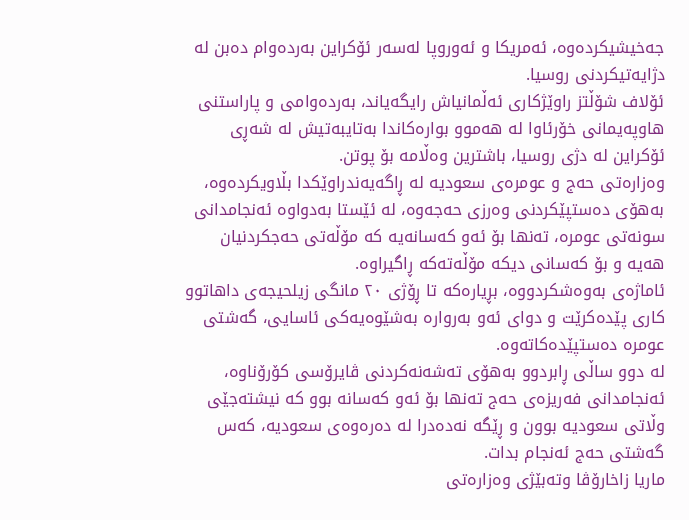جەخیشیکردەوە، ئەمریکا و ئەوروپا لەسەر ئۆکراین بەردەوام دەبن لە دژایەتیکردنی روسیا.
ئۆلاف شۆڵتز راوێژکاری ئەڵمانیاش رایگەیاند، بەردەوامی و پاراستنی ھاوپەیمانی خۆرئاوا لە ھەموو بوارەکاندا بەتایبەتیش لە شەڕی ئۆکراین لە دژی روسیا، باشترین وەڵامە بۆ پوتن.
وەزارەتی حەج و عومرەی سعودیە لە ڕاگەیەندراوێکدا بڵاویکردەوە، بەھۆی دەستپێکردنی وەرزی حەجەوە، لە ئێستا بەدواوە ئەنجامدانی سونەتی عومرە، تەنھا بۆ ئەو کەسانەیە کە مۆڵەتی حەجکردنیان ھەیە و بۆ کەسانی دیکە مۆڵەتەکە ڕاگیراوە.
ئاماژەی بەوەشکردووە، بڕیارەکە تا ڕۆژی ٢٠ مانگی زیلحیجەی داھاتوو کاری پێدەکرێت و دوای ئەو بەروارە بەشێوەیەکی ئاسایی، گەشتی عومرە دەستپێدەکاتەوە.
لە دوو ساڵی ڕابردوو بەھۆی تەشەنەکردنی ڤایرۆسی کۆرۆناوە، ئەنجامدانی فەریزەی حەج تەنھا بۆ ئەو کەسانە بوو کە نیشتەجێی وڵاتی سعودیە بوون و ڕێگە نەدەدرا لە دەرەوەی سعودیە، کەس گەشتی حەج ئەنجام بدات.
ماریا زاخارۆڤا وتەبێژی وەزارەتی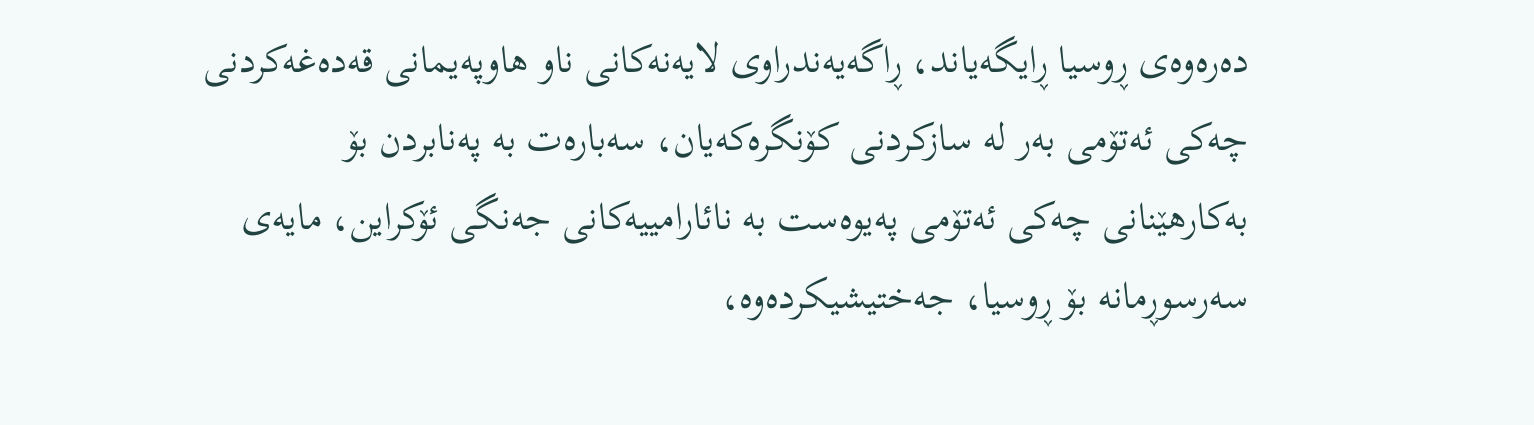دەرەوەی ڕوسیا ڕایگەیاند، ڕاگەیەندراوی لایەنەکانی ناو ھاوپەیمانی قەدەغەکردنی چەکی ئەتۆمی بەر لە سازکردنی کۆنگرەکەیان، سەبارەت بە پەنابردن بۆ بەکارھێنانی چەکی ئەتۆمی پەیوەست بە نائارامییەکانی جەنگی ئۆکراین، مایەی سەرسوڕمانە بۆ ڕوسیا، جەختیشیکردەوە،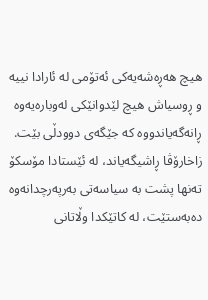ھیچ ھەڕەشەیەکی ئەتۆمی لە ئارادا نییە و ڕوسیاش ھیچ لێدوانێکی لەوبارەیەوە ڕانەگەیاندووە کە جێگەی دوودڵی بێت.
زاخارۆڤا ڕاشیگەیاند، لە ئێستادا مۆسکۆ تەنھا پشت بە سیاسەتی بەرپەرچدانەوە دەبەستێت، لە کاتێکدا وڵاتانی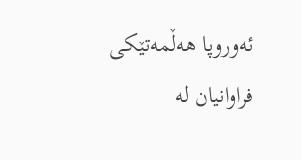ئەوروپا ھەڵمەتێکی فراوانیان لە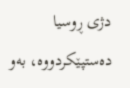دژی ڕوسیا دەستپێکردووە، بەو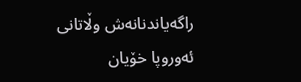راگەیاندنانەش وڵاتانی ئەوروپا خۆیان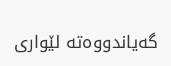گەیاندووەتە لێواری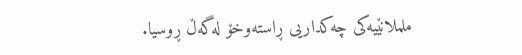ململانێیەکی چەکداریی ڕاستەوخۆ لەگەڵ ڕوسیا.